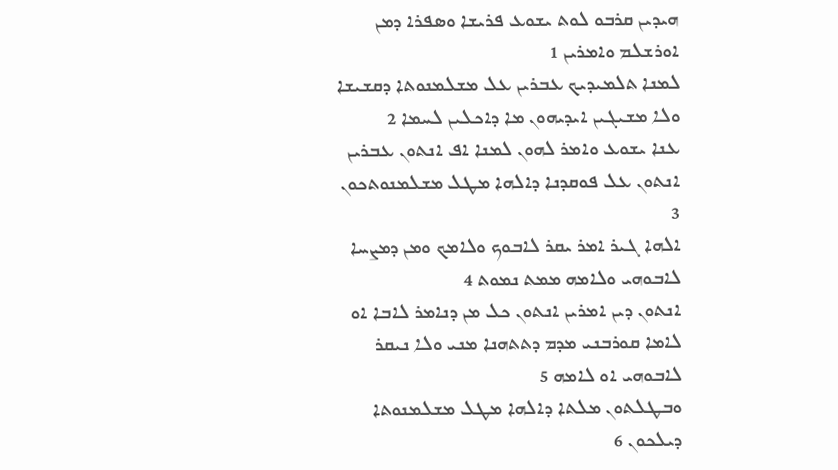ܗܝܕܝܢ ܩܪܒܘ ܠܘܬ ܝܫܘܥ ܦܪܝܫܐ ܘܤܦܪܐ ܕܡܢ ܐܘܪܫܠܡ ܘܐܡܪܝܢ 1
ܠܡܢܐ ܬܠܡܝܕܝܟ ܥܒܪܝܢ ܥܠ ܡܫܠܡܢܘܬܐ ܕܩܫܝܫܐ ܘܠܐ ܡܫܝܓܝܢ ܐܝܕܝܗܘܢ ܡܐ ܕܐܟܠܝܢ ܠܚܡܐ 2
ܥܢܐ ܝܫܘܥ ܘܐܡܪ ܠܗܘܢ ܠܡܢܐ ܐܦ ܐܢܬܘܢ ܥܒܪܝܢ ܐܢܬܘܢ ܥܠ ܦܘܩܕܢܐ ܕܐܠܗܐ ܡܛܠ ܡܫܠܡܢܘܬܟܘܢ 3
ܐܠܗܐ ܓܝܪ ܐܡܪ ܝܩܪ ܠܐܒܘܟ ܘܠܐܡܟ ܘܡܢ ܕܡܨܚܐ ܠܐܒܘܗܝ ܘܠܐܡܗ ܡܡܬ ܢܡܘܬ 4
ܐܢܬܘܢ ܕܝܢ ܐܡܪܝܢ ܐܢܬܘܢ ܟܠ ܡܢ ܕܢܐܡܪ ܠܐܒܐ ܐܘ ܠܐܡܐ ܩܘܪܒܢܝ ܡܕܡ ܕܬܬܗܢܐ ܡܢܝ ܘܠܐ ܢܝܩܪ ܠܐܒܘܗܝ ܐܘ ܠܐܡܗ 5
ܘܒܛܠܬܘܢ ܡܠܬܐ ܕܐܠܗܐ ܡܛܠ ܡܫܠܡܢܘܬܐ ܕܝܠܟܘܢ 6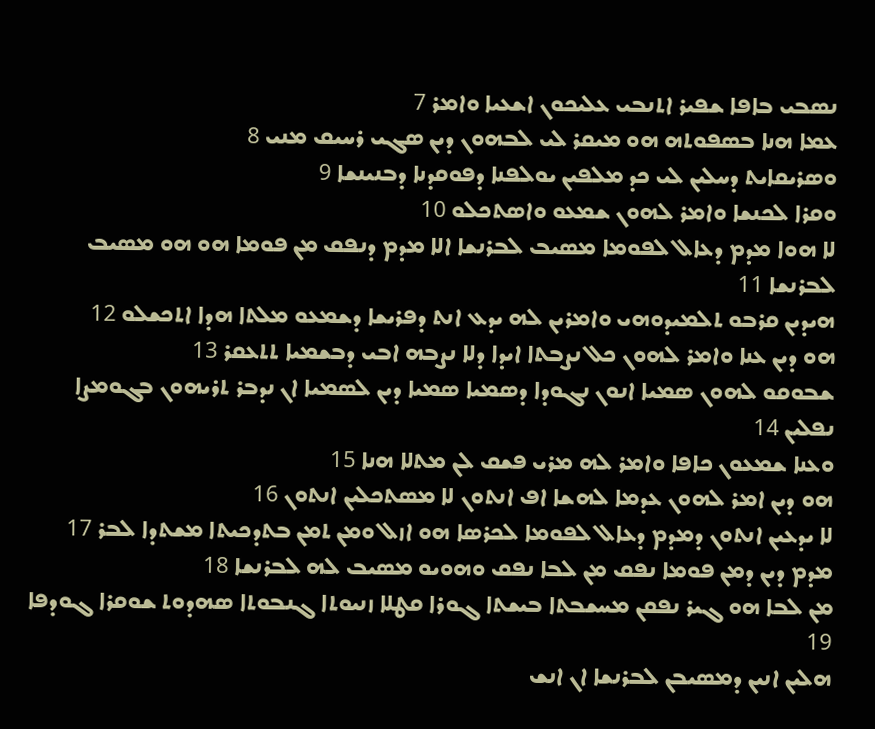ܢܤܒܝ ܒܐܦܐ ܫܦܝܪ ܐܬܢܒܝ ܥܠܝܟܘܢ ܐܫܥܝܐ ܘܐܡܪ 7
ܥܡܐ ܗܢܐ ܒܤܦܘܬܗ ܗܘ ܡܝܩܪ ܠܝ ܠܒܗܘܢ ܕܝܢ ܤܓܝ ܪܚܝܩ ܡܢܝ 8
ܘܤܪܝܩܐܝܬ ܕܚܠܝܢ ܠܝ ܟܕ ܡܠܦܝܢ ܝܘܠܦܢܐ ܕܦܘܩܕܢܐ ܕܒܢܝܢܫܐ 9
ܘܩܪܐ ܠܟܢܫܐ ܘܐܡܪ ܠܗܘܢ ܫܡܥܘ ܘܐܤܬܟܠܘ 10
ܠܐ ܗܘܐ ܡܕܡ ܕܥܐܠ ܠܦܘܡܐ ܡܤܝܒ ܠܒܪܢܫܐ ܐܠܐ ܡܕܡ ܕܢܦܩ ܡܢ ܦܘܡܐ ܗܘ ܗܘ ܡܤܝܒ ܠܒܪܢܫܐ 11
ܗܝܕܝܢ ܩܪܒܘ ܬܠܡܝܕܘܗܝ ܘܐܡܪܝܢ ܠܗ ܝܕܥ ܐܢܬ ܕܦܪܝܫܐ ܕܫܡܥܘ ܡܠܬܐ ܗܕܐ ܐܬܟܫܠܘ 12
ܗܘ ܕܝܢ ܥܢܐ ܘܐܡܪ ܠܗܘܢ ܟܠ ܢܨܒܬܐ ܐܝܕܐ ܕܠܐ ܢܨܒܗ ܐܒܝ ܕܒܫܡܝܐ ܬܬܥܩܪ 13
ܫܒܘܩܘ ܠܗܘܢ ܤܡܝܐ ܐܢܘܢ ܢܓܘܕܐ ܕܤܡܝܐ ܤܡܝܐ ܕܝܢ ܠܤܡܝܐ ܐܢ ܢܕܒܪ ܬܪܝܗܘܢ ܒܓܘܡܨܐ ܢܦܠܝܢ 14
ܘܥܢܐ ܫܡܥܘܢ ܟܐܦܐ ܘܐܡܪ ܠܗ ܡܪܝ ܦܫܩ ܠܢ ܡܬܠܐ ܗܢܐ 15
ܗܘ ܕܝܢ ܐܡܪ ܠܗܘܢ ܥܕܡܐ ܠܗܫܐ ܐܦ ܐܢܬܘܢ ܠܐ ܡܤܬܟܠܝܢ ܐܢܬܘܢ 16
ܠܐ ܝܕܥܝܢ ܐܢܬܘܢ ܕܡܕܡ ܕܥܐܠ ܠܦܘܡܐ ܠܟܪܤܐ ܗܘ ܐܙܠ ܘܡܢ ܬܡܢ ܒܬܕܟܝܬܐ ܡܫܬܕܐ ܠܒܪ 17
ܡܕܡ ܕܝܢ ܕܡܢ ܦܘܡܐ ܢܦܩ ܡܢ ܠܒܐ ܢܦܩ ܘܗܘܝܘ ܡܤܝܒ ܠܗ ܠܒܪܢܫܐ 18
ܡܢ ܠܒܐ ܗܘ ܓܝܪ ܢܦܩܢ ܡܚܫܒܬܐ ܒܝܫܬܐ ܓܘܪܐ ܩܛܠܐ ܙܢܝܘܬܐ ܓܢܒܘܬܐ ܤܗܕܘܬ ܫܘܩܪܐ ܓܘܕܦܐ 19
ܗܠܝܢ ܐܢܝܢ ܕܡܤܝܒܢ ܠܒܪܢܫܐ ܐܢ ܐܢܫ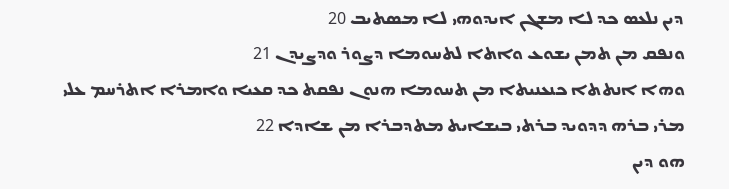ܕܝܢ ܢܠܥܤ ܟܕ ܠܐ ܡܫܓܢ ܐܝܕܘܗܝ ܠܐ ܡܤܬܝܒ 20
ܘܢܦܩ ܡܢ ܬܡܢ ܝܫܘܥ ܘܐܬܐ ܠܬܚܘܡܐ ܕܨܘܪ ܘܕܨܝܕܢ 21
ܘܗܐ ܐܢܬܬܐ ܟܢܥܢܝܬܐ ܡܢ ܬܚܘܡܐ ܗܢܘܢ ܢܦܩܬ ܟܕ ܩܥܝܐ ܘܐܡܪܐ ܐܬܪܚܡ ܥܠܝ ܡܪܝ ܒܪܗ ܕܕܘܝܕ ܒܪܬܝ ܒܝܫܐܝܬ ܡܬܕܒܪܐ ܡܢ ܫܐܕܐ 22
ܗܘ ܕܝܢ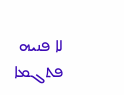ܠܐ ܦܢܝܗ ܦܬܓܡܐ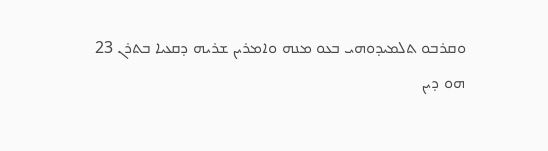ܘܩܪܒܘ ܬܠܡܝܕܘܗܝ ܒܥܘ ܡܢܗ ܘܐܡܪܝܢ ܫܪܝܗ ܕܩܥܝܐ ܒܬܪܢ 23
ܗܘ ܕܝܢ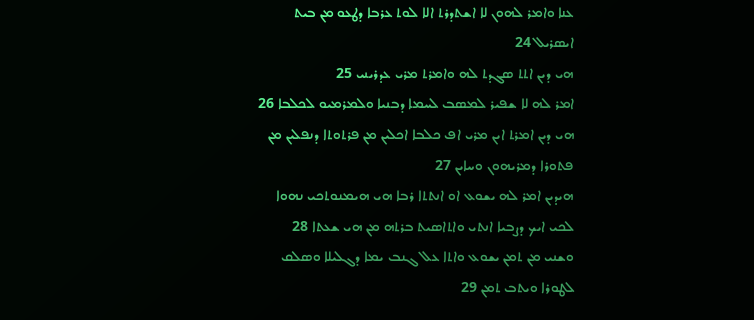ܥܢܐ ܘܐܡܪ ܠܗܘܢ ܠܐ ܐܫܬܕܪܬ ܐܠܐ ܠܘܬ ܥܪܒܐ ܕܛܥܘ ܡܢ ܒܝܬ ܐܝܤܪܝܠ 24
ܗܝ ܕܝܢ ܐܬܬ ܤܓܕܬ ܠܗ ܘܐܡܪܬ ܡܪܝ ܥܕܪܝܢܝ 25
ܐܡܪ ܠܗ ܠܐ ܫܦܝܪ ܠܡܤܒ ܠܚܡܐ ܕܒܢܝܐ ܘܠܡܪܡܝܘ ܠܟܠܒܐ 26
ܗܝ ܕܝܢ ܐܡܪܬ ܐܝܢ ܡܪܝ ܐܦ ܟܠܒܐ ܐܟܠܝܢ ܡܢ ܦܪܬܘܬܐ ܕܢܦܠܝܢ ܡܢ ܦܬܘܪܐ ܕܡܪܝܗܘܢ ܘܚܐܝܢ 27
ܗܝܕܝܢ ܐܡܪ ܠܗ ܝܫܘܥ ܐܘ ܐܢܬܬܐ ܪܒܐ ܗܝ ܗܝܡܢܘܬܟܝ ܢܗܘܐ ܠܟܝ ܐܝܟ ܕܨܒܝܐ ܐܢܬܝ ܘܐܬܐܤܝܬ ܒܪܬܗ ܡܢ ܗܝ ܫܥܬܐ 28
ܘܫܢܝ ܡܢ ܬܡܢ ܝܫܘܥ ܘܐܬܐ ܥܠ ܓܢܒ ܝܡܐ ܕܓܠܝܠܐ ܘܤܠܩ ܠܛܘܪܐ ܘܝܬܒ ܬܡܢ 29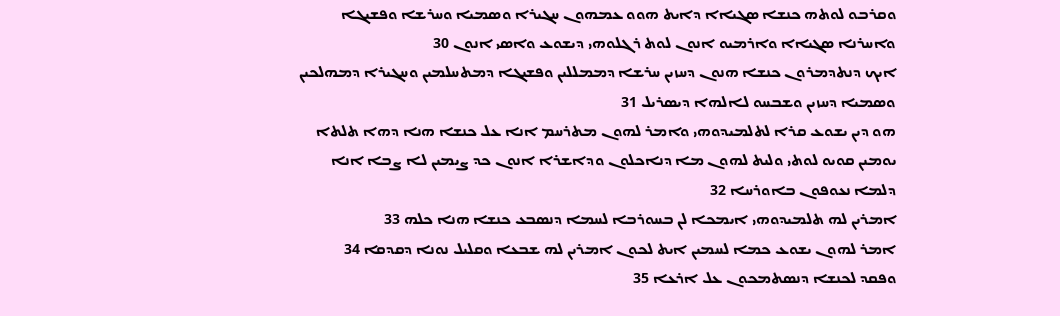ܘܩܪܒܘ ܠܘܬܗ ܟܢܫܐ ܤܓܝܐܐ ܕܐܝܬ ܗܘܘ ܥܡܗܘܢ ܚܓܝܪܐ ܘܤܡܝܐ ܘܚܪܫܐ ܘܦܫܝܓܐ ܘܐܚܪܢܐ ܤܓܝܐܐ ܘܐܪܡܝܘ ܐܢܘܢ ܠܘܬ ܪܓܠܘܗܝ ܕܝܫܘܥ ܘܐܤܝ ܐܢܘܢ 30
ܐܝܟ ܕܢܬܕܡܪܘܢ ܟܢܫܐ ܗܢܘܢ ܕܚܙܝܢ ܚܪܫܐ ܕܡܡܠܠܝܢ ܘܦܫܝܓܐ ܕܡܬܚܠܡܝܢ ܘܚܓܝܪܐ ܕܡܗܠܟܝܢ ܘܤܡܝܐ ܕܚܙܝܢ ܘܫܒܚܘ ܠܐܠܗܐ ܕܝܤܪܝܠ 31
ܗܘ ܕܝܢ ܝܫܘܥ ܩܪܐ ܠܬܠܡܝܕܘܗܝ ܘܐܡܪ ܠܗܘܢ ܡܬܪܚܡ ܐܢܐ ܥܠ ܟܢܫܐ ܗܢܐ ܕܗܐ ܬܠܬܐ ܝܘܡܝܢ ܩܘܝܘ ܠܘܬܝ ܘܠܝܬ ܠܗܘܢ ܡܐ ܕܢܐܟܠܘܢ ܘܕܐܫܪܐ ܐܢܘܢ ܟܕ ܨܝܡܝܢ ܠܐ ܨܒܐ ܐܢܐ ܕܠܡܐ ܢܥܘܦܘܢ ܒܐܘܪܚܐ 32
ܐܡܪܝܢ ܠܗ ܬܠܡܝܕܘܗܝ ܐܝܡܟܐ ܠܢ ܒܚܘܪܒܐ ܠܚܡܐ ܕܢܤܒܥ ܟܢܫܐ ܗܢܐ ܟܠܗ 33
ܐܡܪ ܠܗܘܢ ܝܫܘܥ ܟܡܐ ܠܚܡܝܢ ܐܝܬ ܠܟܘܢ ܐܡܪܝܢ ܠܗ ܫܒܥܐ ܘܩܠܝܠ ܢܘܢܐ ܕܩܕܩܐ 34
ܘܦܩܕ ܠܟܢܫܐ ܕܢܤܬܡܟܘܢ ܥܠ ܐܪܥܐ 35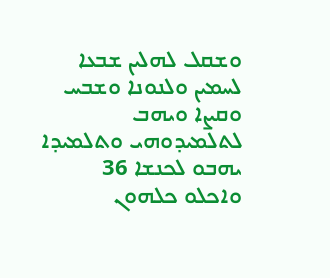ܘܫܩܠ ܠܗܠܝܢ ܫܒܥܐ ܠܚܡܝܢ ܘܠܢܘܢܐ ܘܫܒܚ ܘܩܨܐ ܘܝܗܒ ܠܬܠܡܝܕܘܗܝ ܘܬܠܡܝܕܐ ܝܗܒܘ ܠܟܢܫܐ 36
ܘܐܟܠܘ ܟܠܗܘܢ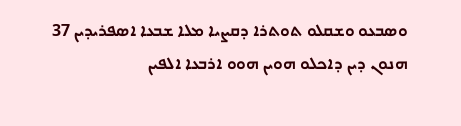ܘܤܒܥܘ ܘܫܩܠܘ ܬܘܬܪܐ ܕܩܨܝܐ ܡܠܐ ܫܒܥܐ ܐܤܦܪܝܕܝܢ 37
ܗܢܘܢ ܕܝܢ ܕܐܟܠܘ ܗܘܝܢ ܗܘܘ ܐܪܒܥܐ ܐܠܦܝܢ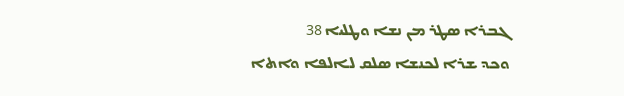ܓܒܪܐ ܤܛܪ ܡܢ ܢܫܐ ܘܛܠܝܐ 38
ܘܟܕ ܫܪܐ ܠܟܢܫܐ ܤܠܩ ܠܐܠܦܐ ܘܐܬܐ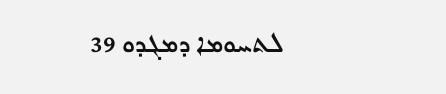ܠܬܚܘܡܐ ܕܡܓܕܘ 39